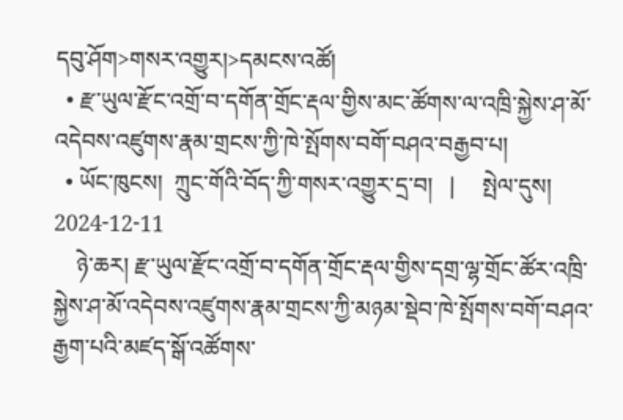དབུ་ཤོག>གསར་འགྱུར།>དམངས་འཚོ།
  • རྫ་ཡུལ་རྫོང་འགྲོ་བ་དགོན་གྲོང་རྡལ་གྱིས་མང་ཚོགས་ལ་འཁྲི་སྐྱེས་ཤ་མོ་འདེབས་འཛུགས་རྣམ་གྲངས་ཀྱི་ཁེ་སྤོགས་བགོ་བཤའ་བརྒྱབ་པ།
  • ཡོང་ཁུངས།  ཀྲུང་གོའི་བོད་ཀྱི་གསར་འགྱུར་དྲ་བ།   |     སྤེལ་དུས།  2024-12-11
    ཉེ་ཆར། རྫ་ཡུལ་རྫོང་འགྲོ་བ་དགོན་གྲོང་རྡལ་གྱིས་དགྲ་ལྷ་གྲོང་ཚོར་འཁྲི་སྐྱེས་ཤ་མོ་འདེབས་འཛུགས་རྣམ་གྲངས་ཀྱི་མཉམ་སྡེབ་ཁེ་སྤོགས་བགོ་བཤའ་རྒྱག་པའི་མཛད་སྒོ་འཚོགས་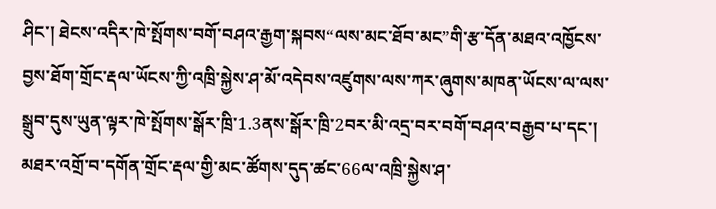ཤིང་། ཐེངས་འདིར་ཁེ་སྤོགས་བགོ་བཤའ་རྒྱག་སྐབས“ལས་མང་ཐོབ་མང”གི་རྩ་དོན་མཐའ་འཁྱོངས་བྱས་ཐོག་གྲོང་རྡལ་ཡོངས་ཀྱི་འཁྲི་སྐྱེས་ཤ་མོ་འདེབས་འཛུགས་ལས་ཀར་ཞུགས་མཁན་ཡོངས་ལ་ལས་སྒྲུབ་དུས་ཡུན་ལྟར་ཁེ་སྤོགས་སྒོར་ཁྲི་1.3ནས་སྒོར་ཁྲི་2བར་མི་འདྲ་བར་བགོ་བཤའ་བརྒྱབ་པ་དང་། མཐར་འགྲོ་བ་དགོན་གྲོང་རྡལ་གྱི་མང་ཚོགས་དུད་ཚང་66ལ་འཁྲི་སྐྱེས་ཤ་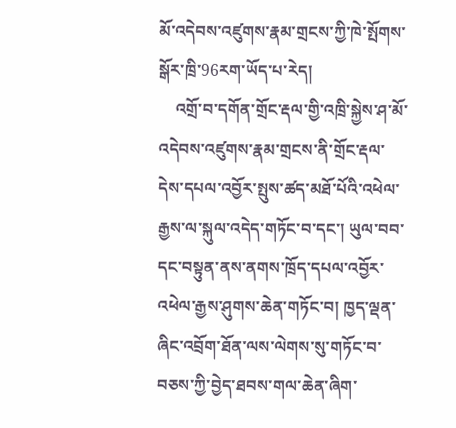མོ་འདེབས་འཛུགས་རྣམ་གྲངས་ཀྱི་ཁེ་སྤོགས་སྒོར་ཁྲི་96རག་ཡོད་པ་རེད།
    འགྲོ་བ་དགོན་གྲོང་རྡལ་གྱི་འཁྲི་སྐྱེས་ཤ་མོ་འདེབས་འཛུགས་རྣམ་གྲངས་ནི་གྲོང་རྡལ་དེས་དཔལ་འབྱོར་སྤུས་ཚད་མཐོ་པོའི་འཕེལ་རྒྱས་ལ་སྐུལ་འདེད་གཏོང་བ་དང་། ཡུལ་བབ་དང་བསྟུན་ནས་ནགས་ཁྲོད་དཔལ་འབྱོར་འཕེལ་རྒྱས་ཤུགས་ཆེན་གཏོང་བ། ཁྱད་ལྡན་ཞིང་འབྲོག་ཐོན་ལས་ལེགས་སུ་གཏོང་བ་བཅས་ཀྱི་བྱེད་ཐབས་གལ་ཆེན་ཞིག་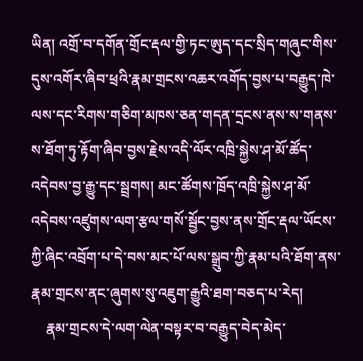ཡིན། འགྲོ་བ་དགོན་གྲོང་རྡལ་གྱི་ཏང་ཨུད་དང་སྲིད་གཞུང་གིས་དུས་འགོར་ཞིབ་ཕྲའི་རྣམ་གྲངས་འཆར་འགོད་བྱས་པ་བརྒྱུད་ཁེ་ལས་དང་རིགས་གཅིག་མཁས་ཅན་གདན་དྲངས་ནས་ས་གནས་ས་ཐོག་ཏུ་རྟོག་ཞིབ་བྱས་རྗེས་འདི་ལོར་འཁྲི་སྐྱེས་ཤ་མོ་ཚོད་འདེབས་བྱ་རྒྱུ་དང་སྦྲགས། མང་ཚོགས་ཁྲོད་འཁྲི་སྐྱེས་ཤ་མོ་འདེབས་འཛུགས་ལག་རྩལ་གསོ་སྦྱོང་བྱས་ནས་གྲོང་རྡལ་ཡོངས་ཀྱི་ཞིང་འབྲོག་པ་དེ་བས་མང་པོ་ལས་སྒྲུབ་ཀྱི་རྣམ་པའི་ཐོག་ནས་རྣམ་གྲངས་ནང་ཞུགས་སུ་འཇུག་རྒྱུའི་ཐག་བཅད་པ་རེད།
    རྣམ་གྲངས་དེ་ལག་ལེན་བསྟར་བ་བརྒྱུད་བེད་མེད་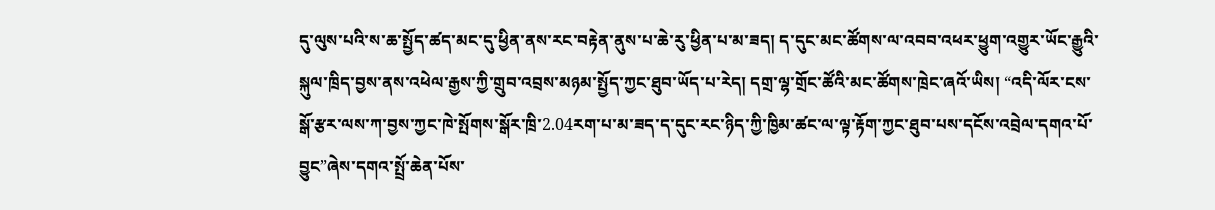དུ་ལུས་པའི་ས་ཆ་སྤྱོད་ཚད་མང་དུ་ཕྱིན་ནས་རང་བརྟེན་ནུས་པ་ཆེ་རུ་ཕྱིན་པ་མ་ཟད། ད་དུང་མང་ཚོགས་ལ་འབབ་འཕར་ཕྱུག་འགྱུར་ཡོང་རྒྱུའི་སྐུལ་ཁྲིད་བྱས་ནས་འཕེལ་རྒྱས་ཀྱི་གྲུབ་འབྲས་མཉམ་སྤྱོད་ཀྱང་ཐུབ་ཡོད་པ་རེད། དགྲ་ལྷ་གྲོང་ཚོའི་མང་ཚོགས་ཁྲེང་ཞའོ་ཡིས། “འདི་ལོར་ངས་སྒོ་རྩར་ལས་ཀ་བྱས་ཀྱང་ཁེ་སྤོགས་སྒོར་ཁྲི་2.04རག་པ་མ་ཟད་ད་དུང་རང་ཉིད་ཀྱི་ཁྱིམ་ཚང་ལ་ལྟ་རྟོག་ཀྱང་ཐུབ་པས་དངོས་འབྲེལ་དགའ་པོ་བྱུང”ཞེས་དགའ་སྤྲོ་ཆེན་པོས་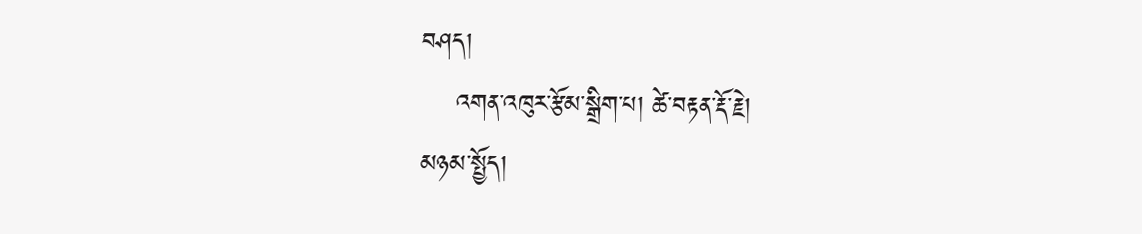བཤད།
    འགན་འཁུར་རྩོམ་སྒྲིག་པ། ཚེ་བརྟན་རྡོ་རྗེ།
མཉམ་སྤྱོད།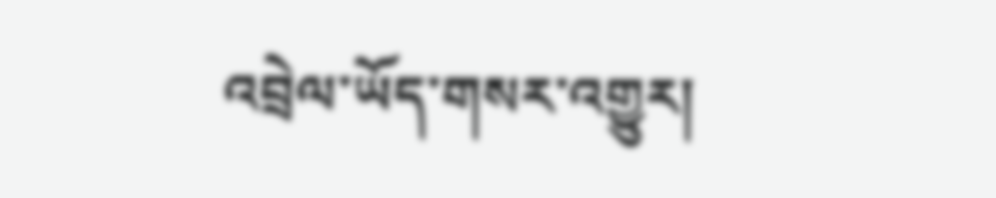འབྲེལ་ཡོད་གསར་འགྱུར།